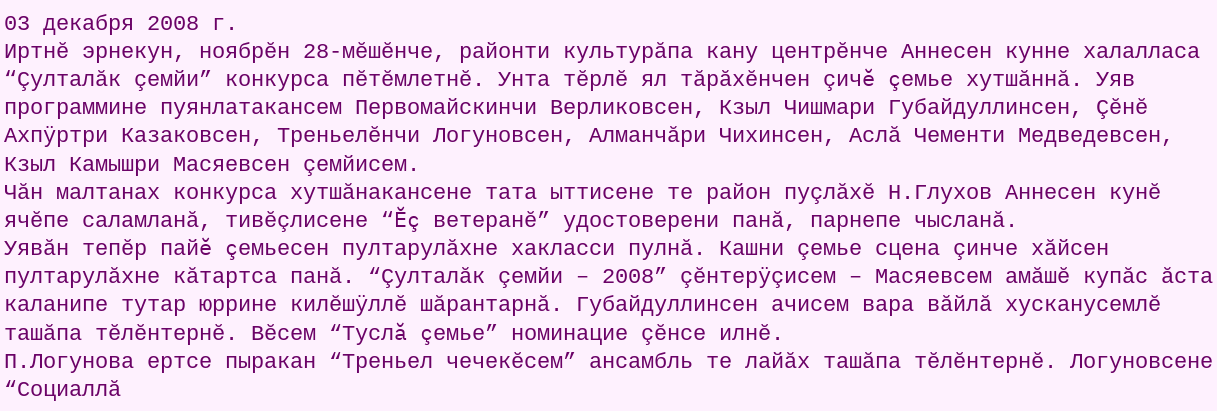03 декабря 2008 г.
Иртнĕ эрнекун, ноябрĕн 28-мĕшĕнче, районти культурăпа кану центрĕнче Аннесен кунне халалласа “Çулталăк çемйи” конкурса пĕтĕмлетнĕ. Унта тĕрлĕ ял тăрăхĕнчен çичĕ çемье хутшăннă. Уяв программине пуянлатакансем Первомайскинчи Верликовсен, Кзыл Чишмари Губайдуллинсен, Çĕнĕ Ахпÿртри Казаковсен, Треньелĕнчи Логуновсен, Алманчăри Чихинсен, Аслă Чементи Медведевсен, Кзыл Камышри Масяевсен çемйисем.
Чăн малтанах конкурса хутшăнакансене тата ыттисене те район пуçлăхĕ Н.Глухов Аннесен кунĕ ячĕпе саламланă, тивĕçлисене “Ĕç ветеранĕ” удостоверени панă, парнепе чысланă.
Уявăн тепĕр пайĕ çемьесен пултарулăхне хакласси пулнă. Кашни çемье сцена çинче хăйсен пултарулăхне кăтартса панă. “Çулталăк çемйи – 2008” çĕнтерÿçисем – Масяевсем амăшĕ купăс ăста каланипе тутар юррине килĕшÿллĕ шăрантарнă. Губайдуллинсен ачисем вара вăйлă хусканусемлĕ ташăпа тĕлĕнтернĕ. Вĕсем “Туслă çемье” номинацие çĕнсе илнĕ.
П.Логунова ертсе пыракан “Треньел чечекĕсем” ансамбль те лайăх ташăпа тĕлĕнтернĕ. Логуновсене “Социаллă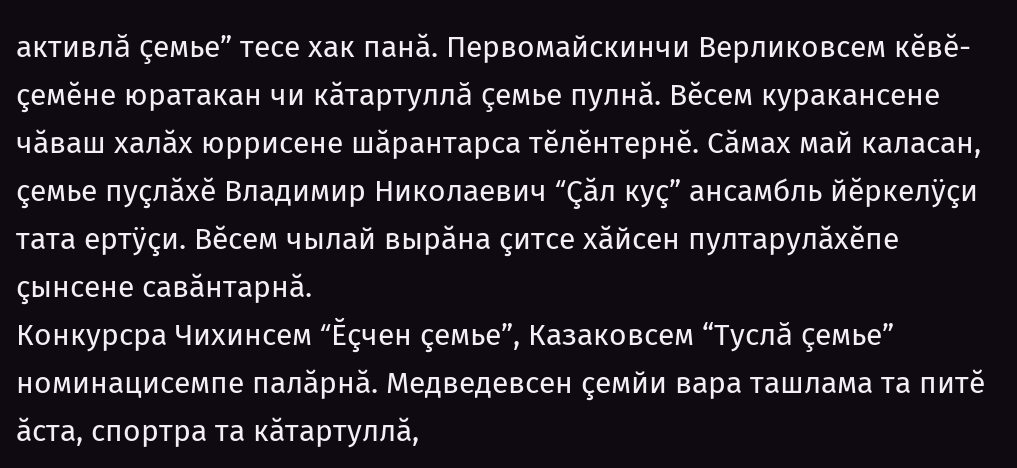активлă çемье” тесе хак панă. Первомайскинчи Верликовсем кĕвĕ-çемĕне юратакан чи кăтартуллă çемье пулнă. Вĕсем куракансене чăваш халăх юррисене шăрантарса тĕлĕнтернĕ. Сăмах май каласан, çемье пуçлăхĕ Владимир Николаевич “Çăл куç” ансамбль йĕркелÿçи тата ертÿçи. Вĕсем чылай вырăна çитсе хăйсен пултарулăхĕпе çынсене савăнтарнă.
Конкурсра Чихинсем “Ĕçчен çемье”, Казаковсем “Туслă çемье” номинацисемпе палăрнă. Медведевсен çемйи вара ташлама та питĕ ăста, спортра та кăтартуллă,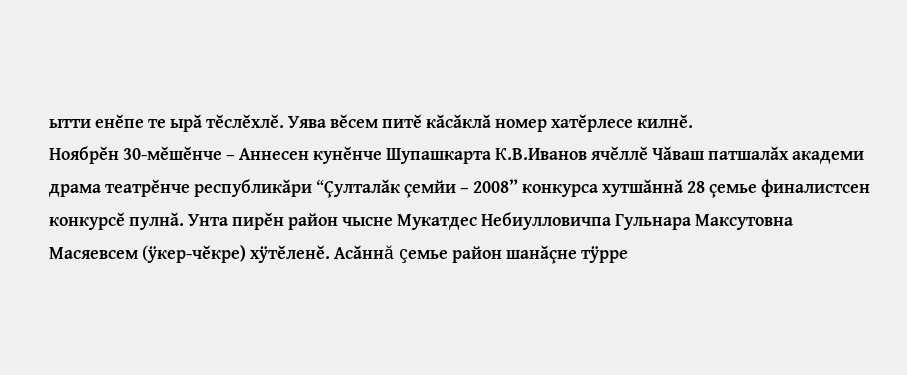ытти енĕпе те ырă тĕслĕхлĕ. Уява вĕсем питĕ кăсăклă номер хатĕрлесе килнĕ.
Ноябрĕн 30-мĕшĕнче – Аннесен кунĕнче Шупашкарта К.В.Иванов ячĕллĕ Чăваш патшалăх академи драма театрĕнче республикăри “Çулталăк çемйи – 2008” конкурса хутшăннă 28 çемье финалистсен конкурсĕ пулнă. Унта пирĕн район чысне Мукатдес Небиулловичпа Гульнара Максутовна Масяевсем (ÿкер-чĕкре) хÿтĕленĕ. Асăннă çемье район шанăçне тÿрре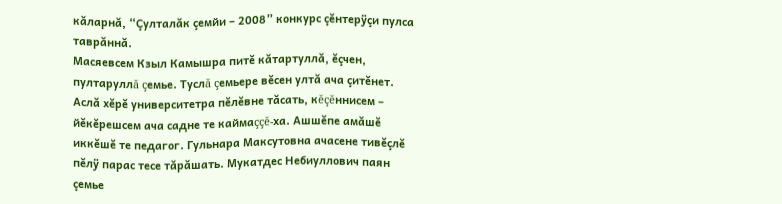кăларнă, “Çулталăк çемйи – 2008” конкурс çĕнтерÿçи пулса таврăннă.
Масяевсем Кзыл Камышра питĕ кăтартуллă, ĕçчен, пултаруллă çемье. Туслă çемьере вĕсен ултă ача çитĕнет. Аслă хĕрĕ университетра пĕлĕвне тăсать, кĕçĕннисем – йĕкĕрешсем ача садне те каймаççĕ-ха. Ашшĕпе амăшĕ иккĕшĕ те педагог. Гульнара Максутовна ачасене тивĕçлĕ пĕлÿ парас тесе тăрăшать. Мукатдес Небиуллович паян çемье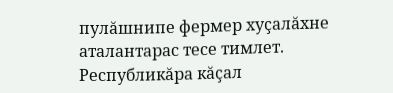пулăшнипе фермер хуçалăхне аталантарас тесе тимлет. Республикăра кăçал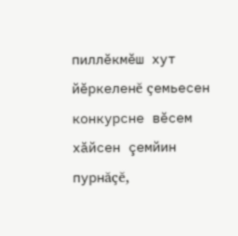пиллĕкмĕш хут йĕркеленĕ çемьесен конкурсне вĕсем хăйсен çемйин пурнăçĕ,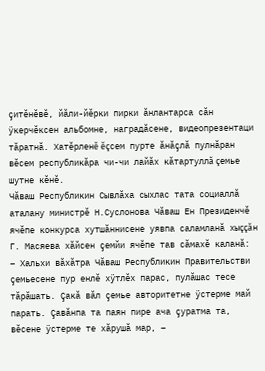çитĕнĕвĕ, йăли-йĕрки пирки ăнлантарса сăн ÿкерчĕксен альбомне, наградăсене, видеопрезентаци тăратнă. Хатĕрленĕ ĕçсем пурте ăнăçлă пулнăран вĕсем республикăра чи-чи лайăх кăтартуллă çемье шутне кĕнĕ.
Чăваш Республикин Сывлăха сыхлас тата социаллă аталану министрĕ Н.Суслонова Чăваш Ен Президенчĕ ячĕпе конкурса хутшăннисене уявпа саламланă хыççăн Г. Масяева хăйсен çемйи ячĕпе тав сăмахĕ каланă:
– Хальхи вăхăтра Чăваш Республикин Правительстви çемьесене пур енлĕ хÿтлĕх парас, пулăшас тесе тăрăшать. Çакă вăл çемье авторитетне ÿстерме май парать. Çавăнпа та паян пире ача çуратма та, вĕсене ÿстерме те хăрушă мар, –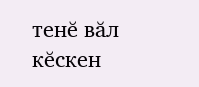тенĕ вăл кĕскен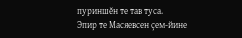пуриншĕн те тав туса.
Эпир те Масяевсен çем-йине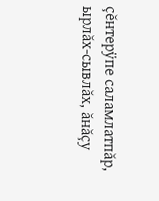çĕнтерÿпе саламлатпăр, ырлăх-сывлăх, ăнăçу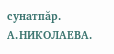сунатпăр.
А.НИКОЛАЕВА.